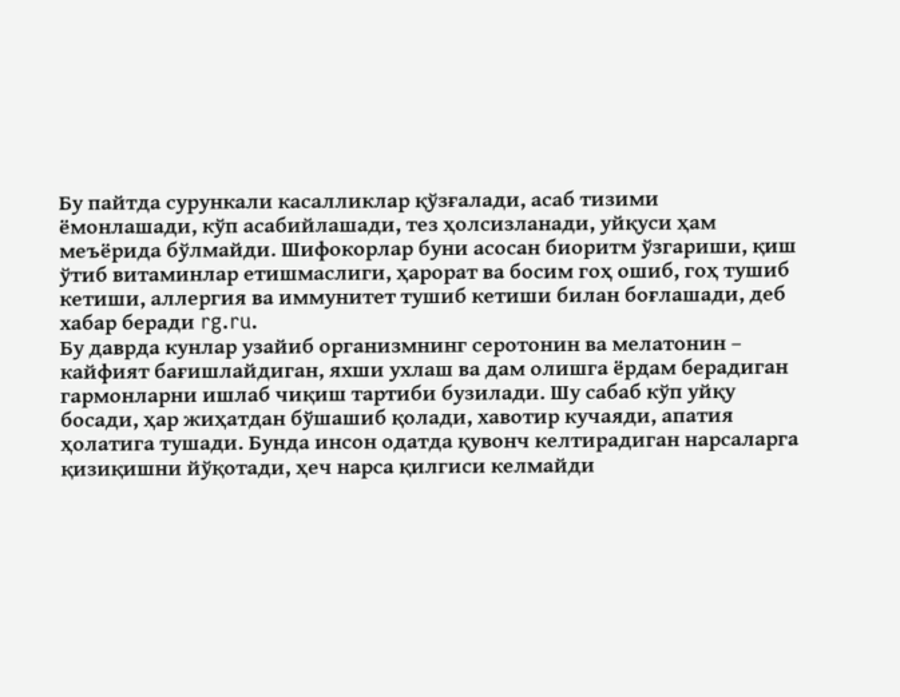Бу пайтда сурункали касалликлар қўзғалади, асаб тизими ёмонлашади, кўп асабийлашади, тез ҳолсизланади, уйқуси ҳам меъёрида бўлмайди. Шифокорлар буни асосан биоритм ўзгариши, қиш ўтиб витаминлар етишмаслиги, ҳарорат ва босим гоҳ ошиб, гоҳ тушиб кетиши, аллергия ва иммунитет тушиб кетиши билан боғлашади, деб хабар беради rg.ru.
Бу даврда кунлар узайиб организмнинг серотонин ва мелатонин – кайфият бағишлайдиган, яхши ухлаш ва дам олишга ёрдам берадиган гармонларни ишлаб чиқиш тартиби бузилади. Шу сабаб кўп уйқу босади, ҳар жиҳатдан бўшашиб қолади, хавотир кучаяди, апатия ҳолатига тушади. Бунда инсон одатда қувонч келтирадиган нарсаларга қизиқишни йўқотади, ҳеч нарса қилгиси келмайди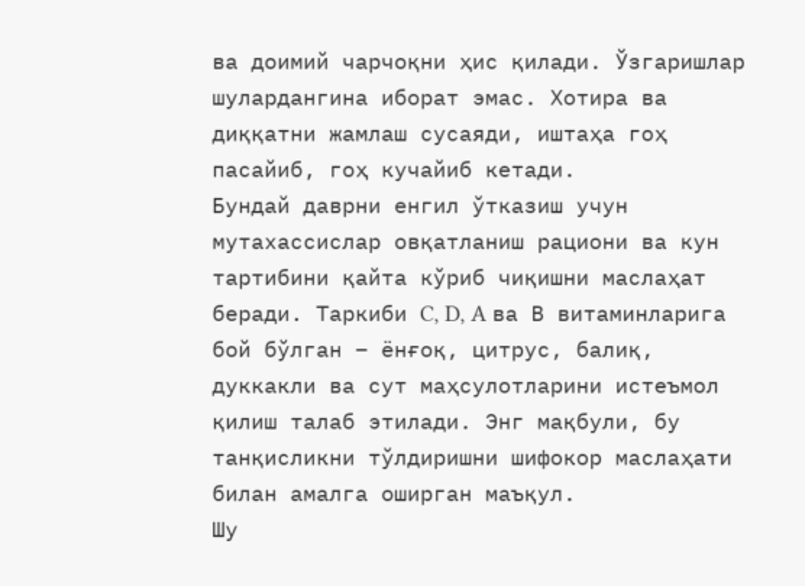ва доимий чарчоқни ҳис қилади. Ўзгаришлар шулардангина иборат эмас. Хотира ва диққатни жамлаш сусаяди, иштаҳа гоҳ пасайиб, гоҳ кучайиб кетади.
Бундай даврни енгил ўтказиш учун мутахассислар овқатланиш рациони ва кун тартибини қайта кўриб чиқишни маслаҳат беради. Таркиби C, D, A ва В витаминларига бой бўлган – ёнғоқ, цитрус, балиқ, дуккакли ва сут маҳсулотларини истеъмол қилиш талаб этилади. Энг мақбули, бу танқисликни тўлдиришни шифокор маслаҳати билан амалга оширган маъқул.
Шу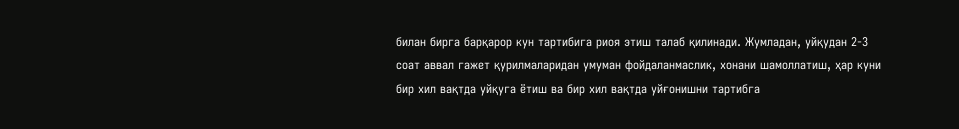билан бирга барқарор кун тартибига риоя этиш талаб қилинади. Жумладан, уйқудан 2-3 соат аввал гажет қурилмаларидан умуман фойдаланмаслик, хонани шамоллатиш, ҳар куни бир хил вақтда уйқуга ётиш ва бир хил вақтда уйғонишни тартибга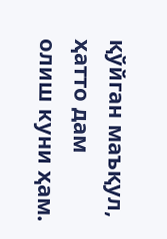қўйган маъқул, ҳатто дам олиш куни ҳам.